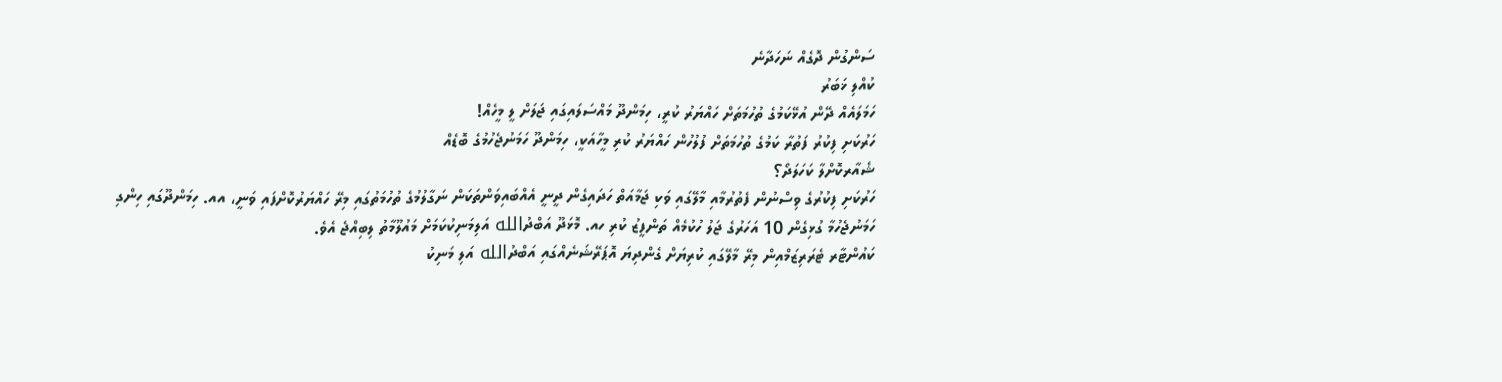ސަންގުން ދޮގެއް ނަހަދާނެ
ކުއްލި ޚަބަރު
ހަމަލައެއް ދޭން އުޅޭކަމުގެ ތުހުމަތަށް ހައްޔަރު ކުރީ، ހިމަންދޫ މައްސަލައިގައި ޖަލަށް ލީ މީހެއް!
ހަރުކަށި ފިކުރު ފަތުރާ ކަމުގެ ތުހުމަތަށް ފުލުހުން ހައްޔަރު ކުރި މީހާއަކީ، ހިމަންދޫ ހަމަނުޖެހުމުގެ ބޮޑެއް
ޝެއާރކޮށްލާ ކަހަލަދޯ؟
ހަރުކަށި ފިކުރުގެ ވިސްނުން ފެތުރުމާއި މާލޭގައި ވަކި ޖަމާއަތް ހަދައިގެން ދީނީ އެއްބައިވަންތަކަން ނަގާލުމުގެ ތުހުމަތުގައި މިރޭ ހައްޔަރުކޮށްފައި ވަނީ، އއ. ހިމަންދޫގައި ހިންގި ހަމަނުޖެހުމާ ގުޅިގެން 10 އަހަރުގެ ޖަލު ހުކުމެއް ތަންފީޒު ކުރި ހއ. މޮޅަދޫ އަބްދުالله އަލިމަނިކުކަމަށް މައުލޫމާތު ލިބިއްޖެ އެވެ.
ކައުންޓާރ ޓެރަރިޒަމްއިން މިރޭ މާލޭގައި ކުރިޔަށް ގެންދިޔަ އޮޕަރޭޝަނެއްގައި އަބްދުالله އަލި މަނިކު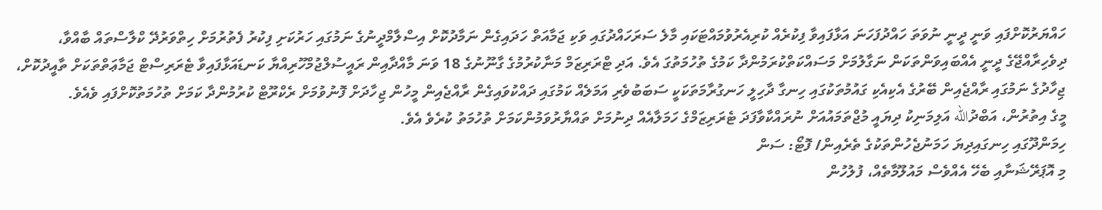ހައްޔަރުކޮށްފައި ވަނީ ދީނީ ނުވަތަ ހައްދުފަހަނަ އަޅާފައިވާ ފިކުރެއް ކުރިއެރުވުމައްޓަކައި މާލެ ސަރަހައްދުގައި ވަކި ޖަމާއަތް ހަދައިގެން ނަމާދުކޮށް އިސްލާމްދީނުގެ ނަމުގައި ހަރުކަށި ފިކުރު ފެތުރުމަށް ހިތްވަރުދޭ ކްލާސްތައް ބާއްވާ، ދިވެހިރާއްޖޭގެ ދީނީ އެއްބައިވަންތަކަން ނަގާލުމަށް މަސައްކަތްކުރަމުންދާ ކަމުގެ ތުހުމަތުގަ އެވެ. އަދި ޓްރަރިޒަމް މަނާކުރުމުގެ ގާނޫނުގެ 18 ވަނަ މާއްދާއިން ރައީސުލްޖުމްހޫރިއްޔާ ކަނޑައަޅާފައިވާ ޓެރަރިސްޓް ޖަމާޢަތްތަކަށް ތާއީދުކޮށް، ޖިހާދުގެ ނަމުގައި ރާއްޖެއިން ބޭރުގެ އެކިއެކި ގައުމުތަކުގައި ހިނގާ ދާހިލީ ހަނގުރާމަތަކަކީ ސަބަބުވެރި އަމަލެއް ކަމުގައި ދައްކުވައިގެން ރާއްޖެއިން މީހުން ޖިހާދަށް ފޮނުވުމަށް ރެކްރޫޓް ކުރުމުންދާ ކަމަށް ތުހުމަތުކޮށްފައި ވެއެވެ.
މީގެ އިތުރުން، އަބްދުالله އަލިމަނިކު ދިޔައީ މުޖްތަމައުއަށް ނުރައްކާވާފަދަ ޓެރަރިޒަމްގެ ހަމަލާއެއް ދިނުމަށް ތައްޔާރުވަމުންކަމަށް ތުހުމަތު ކުރެވެ އެވެ.
ހިމަންދޫގައި ހިނގައިދިޔަ ހަމަނުޖެހުންތަކުގެ ތެރެއިން/ ފޮޓޯ: ސަން
މި އޮޕަރޭޝަނާއި ބެހޭ އެއްވެސް މައުލޫމާތެއް، ފުލުހުން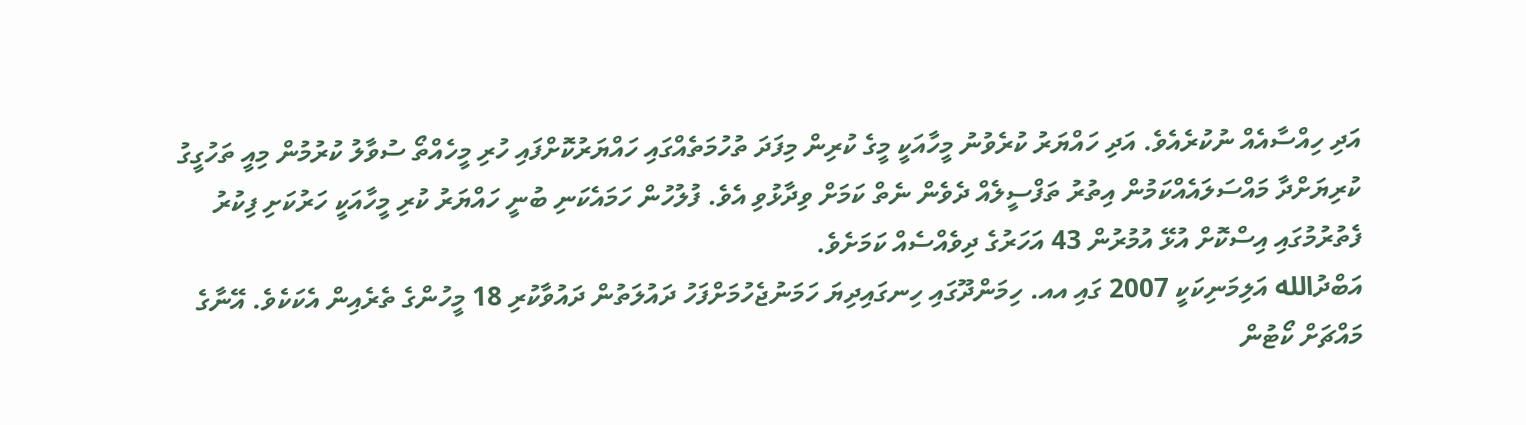އަދި ހިއްސާއެއް ނުކުރެއެވެ. އަދި ހައްޔަރު ކުރެވުނު މީހާއަކީ މީގެ ކުރިން މިފަދަ ތުހުމަތެއްގައި ހައްޔަރުކޮށްފައި ހުރި މީހެއްތޯ ސުވާލު ކުރުމުން މިއީ ތަހުގީގު ކުރިޔަށްދާ މައްސަލައެއްކަމުން އިތުރު ތަފްސީލެއް ދެވެން ނެތް ކަމަށް ވިދާޅުވި އެވެ. ފުލުހުން ހަމައެކަނި ބުނީ ހައްޔަރު ކުރި މީހާއަކީ ހަރުކަށި ފިކުރު ފެތުރުމުގައި އިސްކޮށް އުޅޭ އުމުރުން 43 އަހަރުގެ ދިވެއްސެއް ކަމަށެވެ.
އަބްދުالله އަލިމަނިކަކީ 2007 ގައި އއ. ހިމަންދޫގައި ހިނގައިދިޔަ ހަމަނުޖެހުމަށްފަހު ދައުލަތުން ދައުވާކުރި 18 މީހުންގެ ތެރެއިން އެކަކެވެ. އޭނާގެ މައްޗަށް ކޯޓުން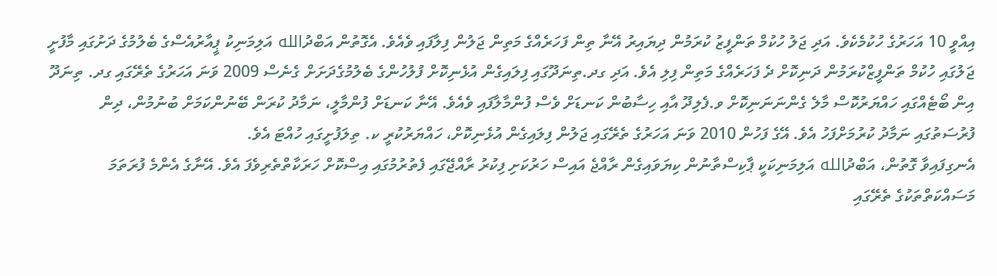އިއްވީ 10 އަހަރުގެ ހުކުމެކެވެ. އަދި ޖަލު ހުކުމް ތަންފީޒު ކުރަމުން ދިޔައިރު އޭނާ ތިން ފަހަރެއްގެ މަތިން ޖަލުން ފިލާފައި ވެއެވެ. އެގޮތުން އަބްދުالله އަލިމަނިކު ޕީއާރުއެސްގެ ބެލުމުގެ ދަށުގައި މާފުށީ ޖަލުގައި ހުކުމް ތަންފީޒްކުރަމުން ދަނިކޮށް ދެ ފަހަރެއްގެ މަތިން ފިލި އެވެ. އަދި ގދ.ތިނަދޫގައި ފިލައިގެން އުޅެނިކޮށް ފުލުހުންގެ ބެލުމުގެދަށަށް ގެނެސް 2009 ވަނަ އަހަރުގެ ތެރޭގައި ގދ. ތިނަދޫ އިން ބޯޓެއްގައި ހައްޔަރުކޮސް މާލެ ގެންނަނަނިކޮށް ވ.ފެލިދޫ އާއި ހިސާބުން ކަނޑަށް ވެސް ފުންމާލާފައި ވެއެވެ. އޭނާ ކަނޑަށް ފުންމާލީ، ނަމާދު ކުރަން ބޭނުންކަމަށް ބުނުމުން، ދިން ފުރުސަތުގައި ނަމާދު ކުރުމަށްފަހު އެވެ. އޭގެ ފަހުން 2010 ވަނަ އަހަރުގެ ތެރޭގައި ޖަލުން ފިލައިގެން އުޅެނިކޮށް، ހައްޔަރުކުރީ ކ. ތިލަފުށީގައި ހުއްޓަ އެވެ.
އެނގިފައިވާ ގޮތުން، އަބްދުالله އަލިމަނިކަކީ ޕާކިސްތާނުން ކިޔަވައިގެން ރާއްޖެ އައިސް ހަރުކަށި ފިކުރު ރާއްޖޭގައި ފެތުރުމުގައި އިސްކޮށް ހަރަކާތްތެރިވެފަ އެވެ. އޭނާގެ އެންމެ ފުރަތަމަ މަސައްކަތްތަކުގެ ތެރޭގައި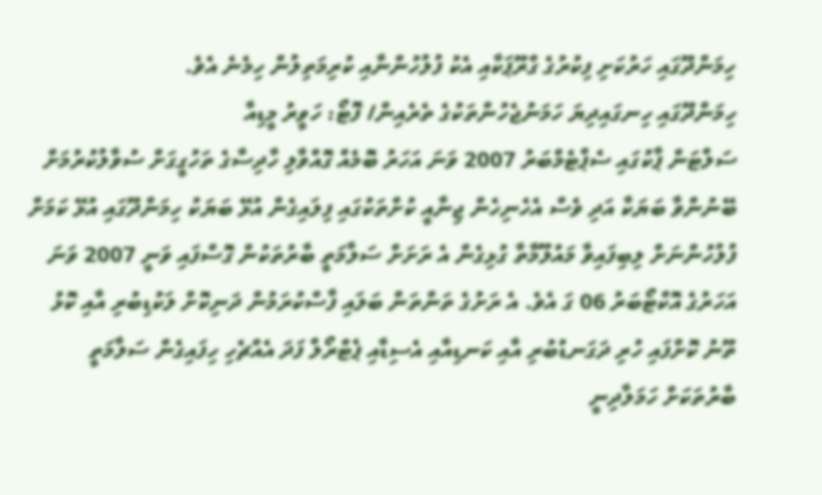ހިމަންދޫގައި ހަރުކަށި ފިކުރުގެ ގްރޫޕަކާއި އެކު ފުލުހުންނާއި ކުރިމަތިލުން ހިމެނެ އެވެ.
ހިމަންދޫގައި ހިނގައިދިޔަ ހަމަނުޖެހުންތަކުގެ ތެރެއިން/ ފޮޓޯ: ހަވީރު މީޑިއާ
ސަލްޓަން ޕާކުގައި ސެޕްޓެމްބަރު 2007 ވަނަ އަހަރު ބޮމެއް ގޮއްވާލި ހާދިސާގެ ތަހުގީގަށް ސުވާލުކުރުމަށް ބޭނުންވާ ބަޔަކާ އަދި ވެސް އެހެނިހެން ޖިނާއީ ކުށްތަކުގައި ފިލައިގެން އުޅޭ ބަޔަކު ހިމަންދޫގައި އުޅޭ ކަމަށް ފުލުހުންނަށް ލިބިފައިވާ މައުލޫމާތާ ގުޅިގެން އެ ރަށަށް ސަލާމަތީ ބާރުތަކުން ގޮސްފައި ވަނީ 2007 ވަނަ އަހަރުގެ އޮކްޓޯބަރު 06 ގަ އެވެ. އެ ރަށުގެ ތަންތަން ބަލައި ފާސްކުރަމުން ދަނިކޮށް ލަކުޑިބުރި އާއި ކޮޅު ތޫނު ކޮށްފައި ހުރި ދަގަނޑުބުރި އާއި ކަނޑިއާއި އެސިޑާއި ޕެޓްރޯލް ފަދަ އެއްޗެހި ހިފައިގެން ސަލާމަތީ ބާރުތަކަށް ހަމަލާދިނީ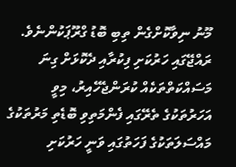މޫނު ނިވާކޮށްގެން ތިބި ބޮޑު ގްރޫޕަކުންނެވެ.
ރައްޖޭގައި ހަރުކަށި ފިކުރާއި ދެކޮޅަށް ގިނަ މަސައްކަތްތަކެއް ކުރަންޖެހޭއިރު، މިވީ އަހަރުތަކުގެ ތެރޭގައި ފެންމަތިވި ބޮޑެތި މަރުތަކުގެ މައްސަލަތަކުގެ ފަހަތުގައި ވަނީ ހަރުކަށި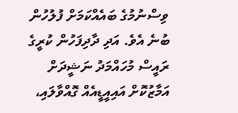ވިސްނުމުގެ ބައެއްކަމަށް ފުލުހުން ބުނެ އެވެ. އަދި ދާދިފަހުން ކުރީގެ ރައީސް މުހައްމަދު ނަޝީދަށް އަމާޒުކޮށް އައިއީޑީއެއް ގޮއްވާލައި،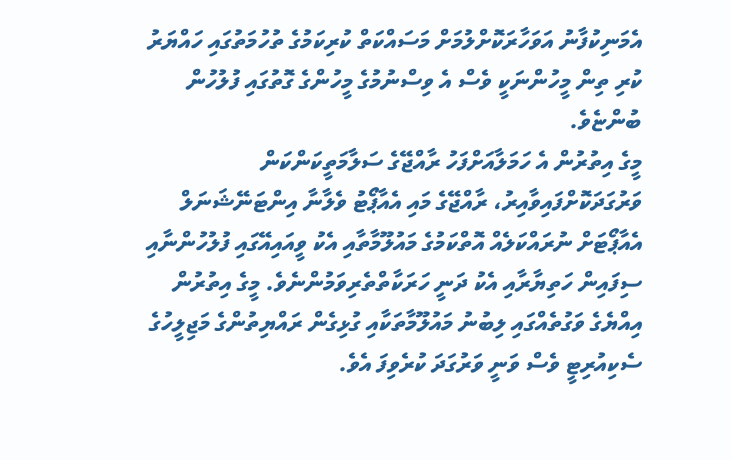އެމަނިކުފާނު އަވަހާރަކޮށްލުމަށް މަސައްކަތް ކުރިކަމުގެ ތުހުމަތުގައި ހައްޔަރު ކުރި ތިން މީހުންނަކީ ވެސް އެ ވިސްނުމުގެ މީހުންގެ ގޮތުގައި ފުލުހުން ބުންޏެވެ.
މީގެ އިތުރުން އެ ހަމަލާއަށްފަހު ރާއްޖޭގެ ސަލާމަތީކަންކަން ވަރުގަދަކޮށްފައިވާއިރު، ރާއްޖޭގެ މައި އެއާޕޯޓު ވެލާނާ އިންޓަނޭޝަނަލް އެއާޕޯޓަށް ނުރައްކަލެއް އޮތްކަމުގެ މައުލޫމާތާއި އެކު ވީއައިއޭގައި ފުލުހުންނާއި ސިފައިން ހަތިޔާރާއި އެކު ދަނީ ހަރަކާތްތެރިވަމުންނެވެ. މީގެ އިތުރުން އިއްޔެގެ ވަގުތެއްގައި ލިބުނު މައުލޫމާތަކާއި ގުޅިގެން ރައްޔިތުންގެ މަޖިލީހުގެ ސެކިއުރިޓީ ވެސް ވަނީ ވަރުގަދަ ކުރެވިފަ އެވެ.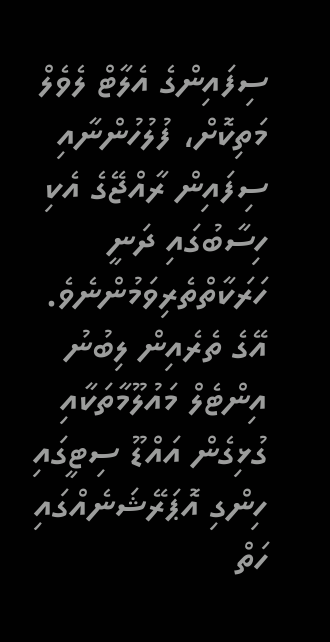ސިފައިންގެ އެލާޓް ލެވެލް މަތިކޮށް، ފުލުހުންނާއި ސިފައިން ރާއްޖޭގެ އެކި ހިސާބުގައި ދަނީ ހަރަކާތްތެރިވަމުންނެވެ. އޭގެ ތެރެއިން ލިބުނު އިންޓެލް މައުލޫމާތަކާއި ގުޅިގެން އައްޑޫ ސިޓީގައި ހިންގި އޮޕަރޭޝަނެއްގައި ހަތް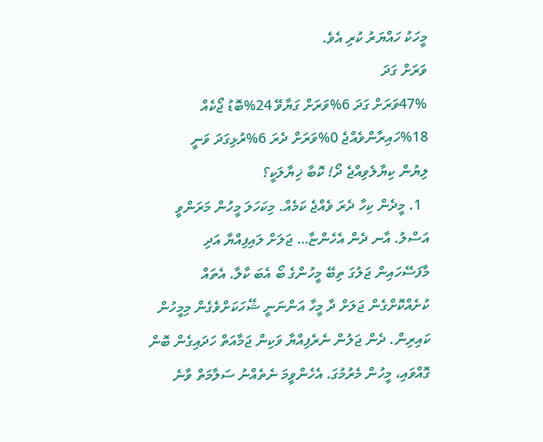މީހަކު ހައްޔަރު ކުރި އެވެ.
ވަރަށް ގަދަ
47%ވަރަށް ގަދަ 6%ވަރަށް ގަޔާވޭ 24%ބޮޑު ޖޯކެއް 18%ހައިރާންވެއްޖެ 0%ވަރަށް ދެރަ 6%ރުޅިގަދަ ވަނީ
ލިޔުން ކިޔާލެވިއްޖެ ދޯ! ކޮބާ ޚިޔާލަކީ؟
  1. މީދެން ކިހާ ދެރަ ވެއްޖެ ކަމެއް. މިކަހަލަ މީހުން މަރަންވީ އަސްލު. އާނ ދެން އެހެންޏާ… ޖަލަށް ލައިފިއްޔާ އަދި މާފަސޭހައިން ޖަލުގަ ތިބޭ މީހުންގެ ބޯ އެބަ ކާލާ. އެތައް ކުށެއްކޮށްގެން ޖަލަށް ދާ މީހާ އަންނަނީ ޝޭހަކަށްވެގެން މިމީހުން ކައިރިން. ދެން ޖަލުން ނެރެފިއްޔާ ވަކިން ޖަމާއަތް ހަދައިގެން ބޮން ގޮއްވައި، މީހުން މެރުމުގަ. އެހެންވީމަ ނެތެއްނު ސަލާމަތް ވާނެ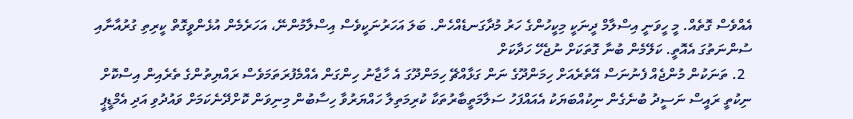އެއްވެސް ގޮތެއް. މީ ހީވަނީ އިސްލާމް ދީނަކީ މިކީހުންގެ ހަރު މުދާގަނޑެއްހެން. ބަލަ އަހަރުނަކީވެސް އިސްލާމުންނޭ، އަހަރެމެން އުޅެންވީގޮތް ކީރިތި ގުރުއާނާއި ސުންނަތުގަ އެއޮތީ. ކަލޭމެން ބުނާ ގޮތަކަށް ނުޖެހޭ ހަދާކަށް
  2. ތަނަކުން މުންޖެއް ފެނުނަސް އޭތެރެއަށް ހިމަންދޫގެ ނަން ގަޅާއްޗޭ ހިމަންދޫގަ އެ ހާޖާނު ހިންގަން އެއްމެފުރަތަމަވެސް ރައްޔިތުންގެ ތެރެއިން އިސްކޮށް ނިކުތީ ރައީސް ނަސީދު ބުނެގެން ނިކުއްބަޔަކު އެއައްފަހު ސަލާމަތީބާރުތަކާ ކުރިމަތިލާ ހައްޔަރުވާ ހިސާބުން މިނިވަން ކޮށްދޭނެކަމަށް ވައުދުވި އަދި އެމްޑީޕީ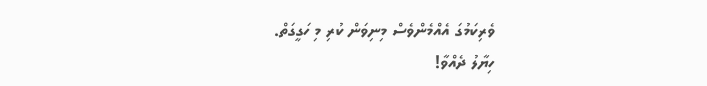ވެރިކަމުގަ އެއްމެންވެސް މިނިވަން ކުރި މި ހަގީގަތް.
ހިޔާލު ދެއްވާ!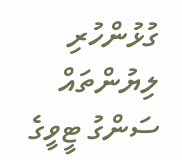ގުޅުންހުރި ލިޔުންތައް
ސަންގު ޓީވީގެ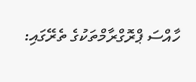ހާއްސަ ޕްރޮގްރާމްތަކުގެ ތެރޭގައި: